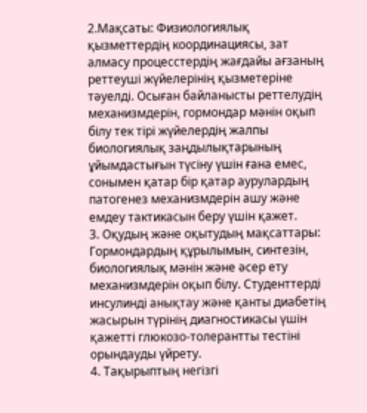2.Мақсаты: Физиологиялық қызметтердің координациясы, зат алмасу процесстердің жағдайы ағзаның реттеуші жүйелерінің қызметеріне тәуелді. Осыған байланысты реттелудің механизмдерін, гормондар мәнін оқып білу тек тірі жүйелердің жалпы биологиялық заңдылықтарының ұйымдастығын түсіну үшін ғана емес, сонымен қатар бір қатар аурулардың патогенез механизмдерін ашу және емдеу тактикасын беру үшін қажет.
3. Оқудың және оқытудың мақсаттары: Гормондардың құрылымын, синтезін, биологиялық мәнін және әсер ету механизмдерін оқып білу. Студенттерді инсулинді анықтау және қанты диабетің жасырын түрінің диагностикасы үшін қажетті глюкозо-толерантты тестіні орындауды үйрету.
4. Тақырыптың негізгі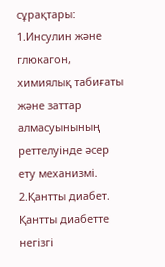сұрақтары:
1.Инсулин және глюкагон, химиялық табиғаты және заттар алмасуынының реттелуінде әсер ету механизмі.
2.Қантты диабет. Қантты диабетте негізгі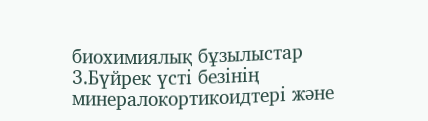биохимиялық бұзылыстар
3.Бүйрек үсті безінің минералокортикоидтері және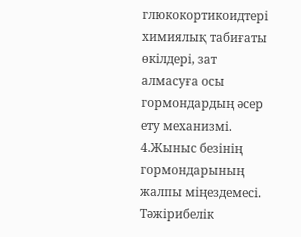глюкокортикоидтері химиялық табиғаты өкілдері, зат алмасуға осы гормондардың әсер ету механизмі.
4.Жыныс безінің гормондарының жалпы міңездемесі.
Тәжірибелік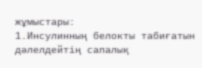жұмыстары:
1.Инсулинның белокты табиғатын дәлелдейтің сапалық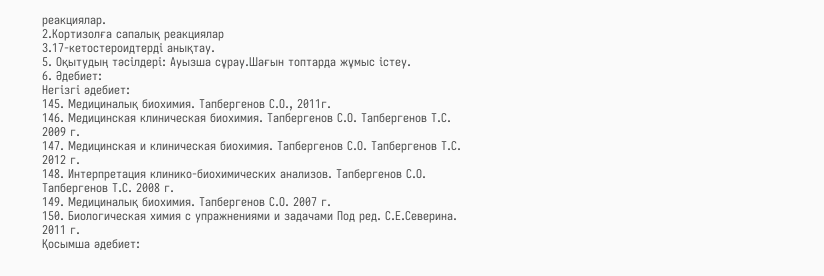реакциялар.
2.Кортизолға сапалық реакциялар
3.17-кетостероидтерді анықтау.
5. Оқытудың тәсілдері: Ауызша сұрау.Шағын топтарда жұмыс істеу.
6. Әдебиет:
Негізгі әдебиет:
145. Медициналық биохимия. Тапбергенов С.О., 2011г.
146. Медицинская клиническая биохимия. Тапбергенов С.О. Тапбергенов Т.С. 2009 г.
147. Медицинская и клиническая биохимия. Тапбергенов С.О. Тапбергенов Т.С. 2012 г.
148. Интерпретация клинико-биохимических анализов. Тапбергенов С.О. Тапбергенов Т.С. 2008 г.
149. Медициналық биохимия. Тапбергенов С.О. 2007 г.
150. Биологическая химия с упражнениями и задачами Под ред. С.Е.Северина. 2011 г.
Қосымша әдебиет: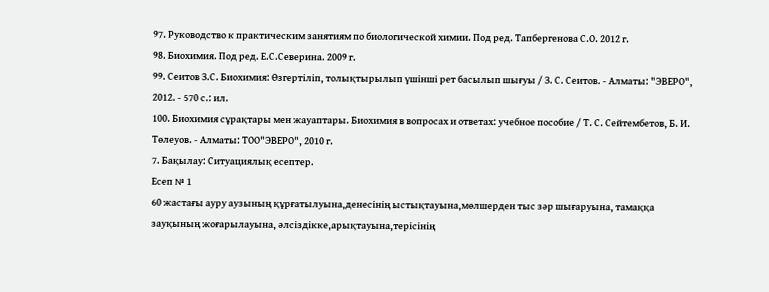97. Руководство к практическим занятиям по биологической химии. Под ред. Тапбергенова С.О. 2012 г.
98. Биохимия. Под ред. Е.С.Северина. 2009 г.
99. Сеитов З.С. Биохимия: Өзгертіліп, толықтырылып үшінші рет басылып шығуы / З. С. Сеитов. - Алматы: "ЭВЕРО", 2012. - 570 с.: ил.
100. Биохимия сұрақтары мен жауаптары. Биохимия в вопросах и ответах: учебное пособие / Т. С. Сейтембетов, Б. И. Төлеуов. - Алматы: ТОО"ЭВЕРО", 2010 г.
7. Бақылау: Ситуациялық есептер.
Есеп № 1
60 жастағы ауру аузының құрғатылуына,денесінің ыстықтауына,мөлшерден тыс зәр шығаруына, тамаққа зауқының жоғарылауына, әлсіздікке,арықтауына,терісінің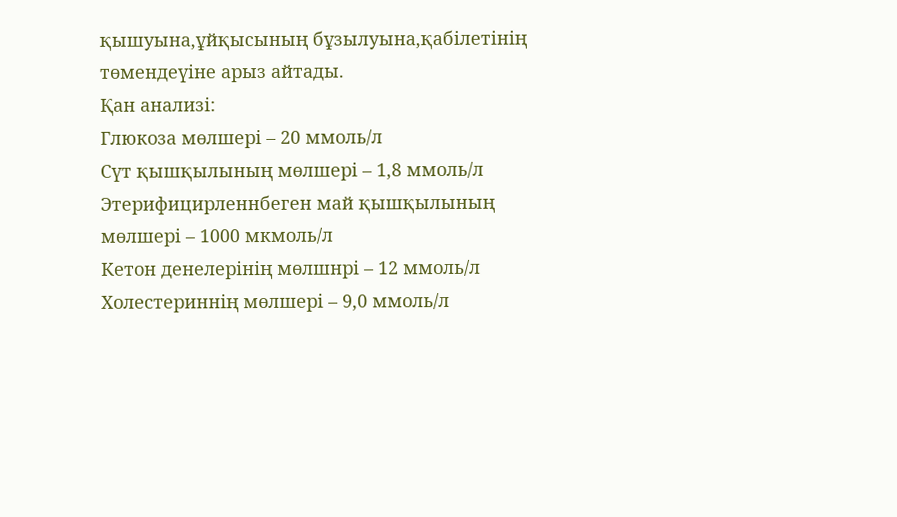қышуына,ұйқысының бұзылуына,қабілетінің төмендеүіне арыз айтады.
Қан анализі:
Глюкоза мөлшері – 20 ммоль/л
Сүт қышқылының мөлшері – 1,8 ммоль/л
Этерифицирленнбеген май қышқылының мөлшері – 1000 мкмоль/л
Кетон денелерінің мөлшнрі – 12 ммоль/л
Холестериннің мөлшері – 9,0 ммоль/л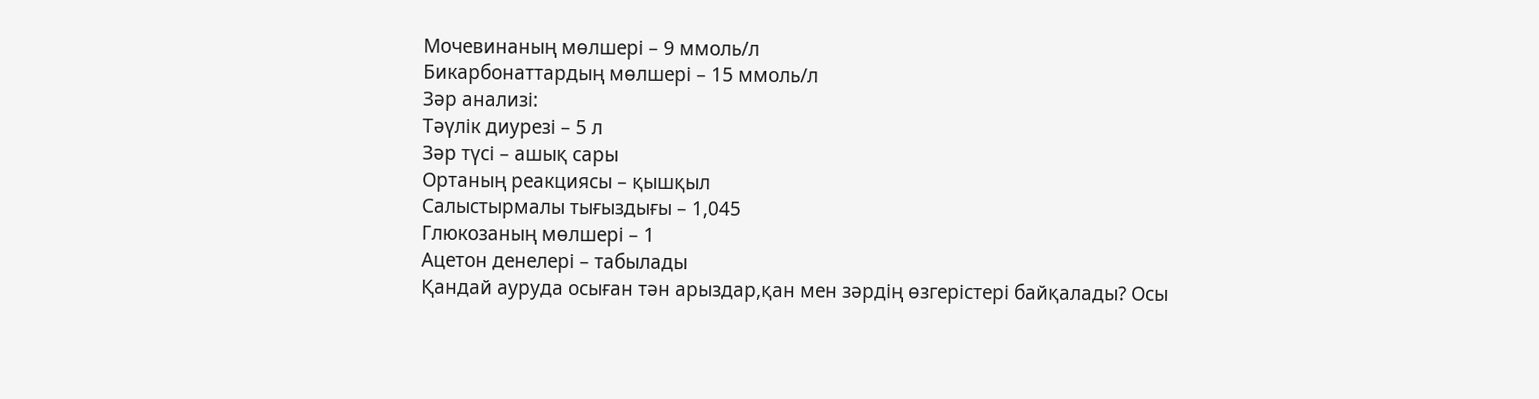Мочевинаның мөлшері – 9 ммоль/л
Бикарбонаттардың мөлшері – 15 ммоль/л
Зәр анализі:
Тәүлік диурезі – 5 л
Зәр түсі – ашық сары
Ортаның реакциясы – қышқыл
Салыстырмалы тығыздығы – 1,045
Глюкозаның мөлшері – 1
Ацетон денелері – табылады
Қандай ауруда осыған тән арыздар,қан мен зәрдің өзгерістері байқалады? Осы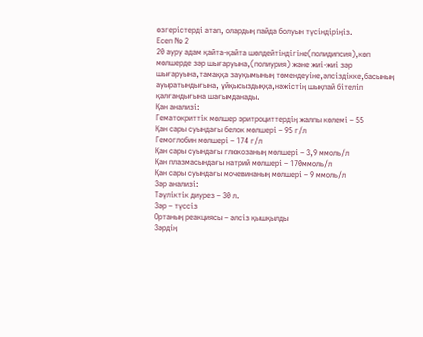өзгерістерді атап, олардың пайда болуын түсіндіріңіз.
Есеп № 2
20 ауру адам қайта-қайта шөлдейтіндігіне(полидипсия),көп мөлшерде зәр шығаруына,(полиурия) және жиі-жиі зәр шығаруына,тамаққа зауқымының төмендеуіне,әлсіздікке,басының ауыратындығына, ұйқысыздыққа,нәжістің шықпай бітеліп қалғандығына шағымданады.
Қан анализі:
Гематокриттік мөлшер эритроциттердің жалпы көлемі – 55
Қан сары суындағы белок мөлшері – 95 г/л
Гемоглобин мөлшері – 174 г/л
Қан сары суындағы глюкозаның мөлшері – 3,9 ммоль/л
Қан плазмасындағы натрий мөлшері – 170ммоль/л
Қан сары суындағы мочевинаның мөлшері – 9 ммоль/л
Зәр анализі:
Тәүліктік диурез – 30 л.
Зәр – түссіз
Ортаның реакциясы – әлсіз қышқылды
Зәрдің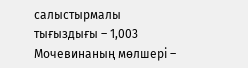салыстырмалы тығыздығы – 1,003
Мочевинаның мөлшері –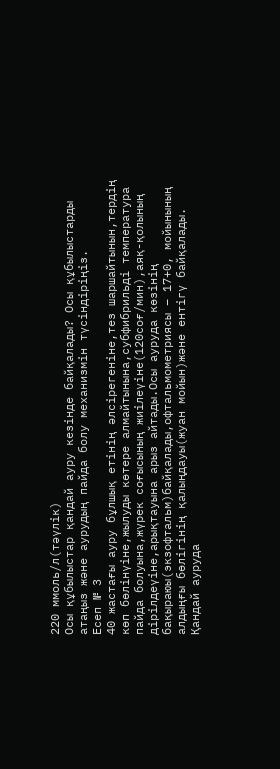220 ммоль/л(тәүлік)
Осы құбылыстар қандай ауру кезінде байқалады? Осы құбылыстарды атаңыз және аурудың пайда болу механизмін түсіндіріңіз.
Есеп № 3
40 жастағы ауру бұлшық етінің әлсірегеніне,тез шаршайтынын,тердің көп бөлінүіне,жылуды көтере алмайтынына,субфибрильді температура пайда болуына,жүрек соғысының жиілеүіне(120соғ/мин),аяқ-қолының дірілдеүіне,арықтауына арыз айтады.Осы ауруда көзінің бақыраюы(экзофтальм)байқалады,офтальмометриясы – 17+0, мойынының алдыңғы бөлігінің қалыңдауы(жуан мойын)және ентігү байқалады.
Қандай ауруда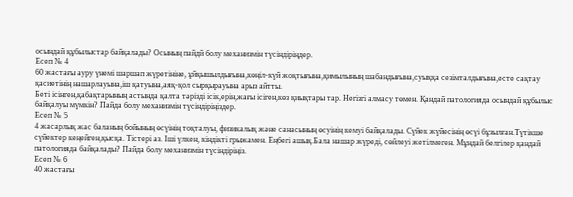осындай құбылыстар байқалады? Осының пайдй болу механизмін түсіндіріңдер.
Есеп № 4
60 жастағы ауру үнемі шаршап жүретініне, ұйқышылдығына,көңіл-күй жоқтығына,қимылының шабандығына,суыққа сезімталдығына,есте сақтау қасиетінің нашарлауына,іш қатуына,аяқ-қол сырқырауына арыз айтты.
Беті ісінген,қабақтарының астында қалта тәрізді ісік,ерін,жағы ісіген,көз қиықтары тар. Негізгі алмасу төмен. Қандай патологияда осындай құбылыс байқалуы мүмкін? Пайда болу механизмін түсіндіріңіздер.
Есеп № 5
4 жасарлық жас баланың бойының өсүінің тоқталуы, физикалық және санасының өсуінің кемуі байқалады. Сүйек жүйесінің өсүі бұзылған.Түтікше сүйектер кеңейген,қысқа. Тістері аз. Іші үлкен, кіндікті грыжамен. Еңбегі ашық.Бала нашар жүреді, сөйлеуі жетілмеген. Мұндай белгілер қандай патологияда байқалады? Пайда болу механизмін түсіндіріңіз.
Есеп № 6
40 жастағы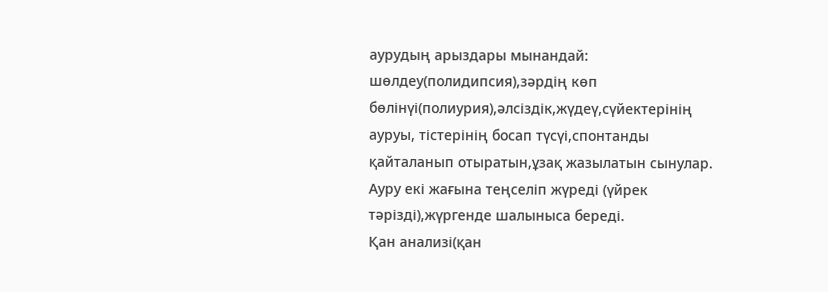аурудың арыздары мынандай: шөлдеу(полидипсия),зәрдің көп бөлінүі(полиурия),әлсіздік,жүдеү,сүйектерінің ауруы, тістерінің босап түсүі,спонтанды қайталанып отыратын,ұзақ жазылатын сынулар. Ауру екі жағына теңселіп жүреді (үйрек тәрізді),жүргенде шалыныса береді.
Қан анализі(қан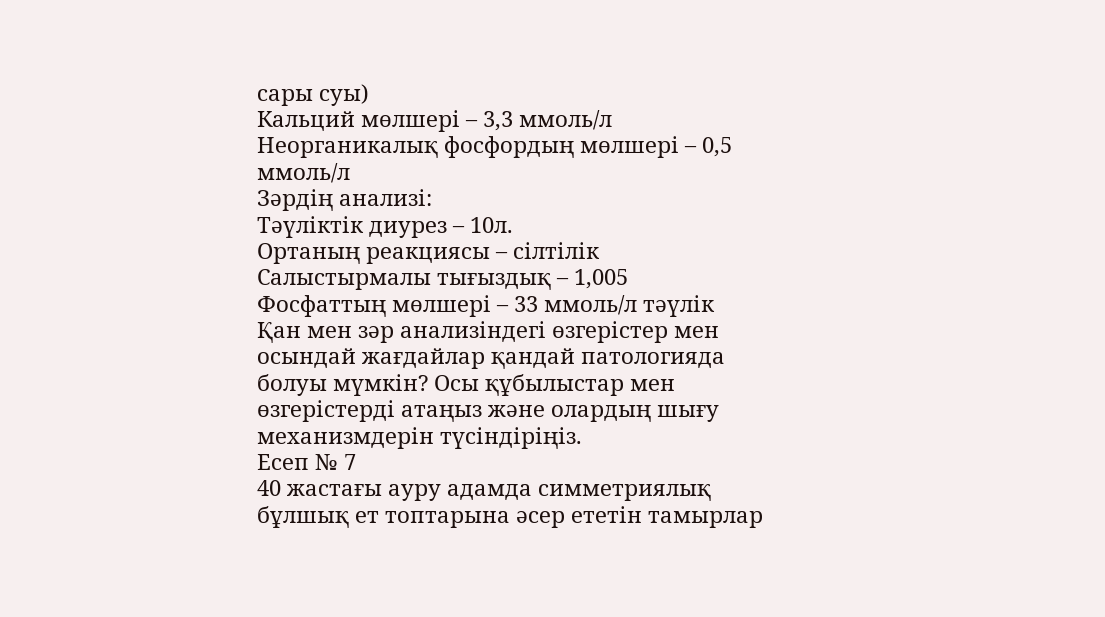сары суы)
Кальций мөлшері – 3,3 ммоль/л
Неорганикалық фосфордың мөлшері – 0,5 ммоль/л
Зәрдің анализі:
Тәүліктік диурез – 10л.
Ортаның реакциясы – сілтілік
Салыстырмалы тығыздық – 1,005
Фосфаттың мөлшері – 33 ммоль/л тәүлік
Қан мен зәр анализіндегі өзгерістер мен осындай жағдайлар қандай патологияда болуы мүмкін? Осы құбылыстар мен өзгерістерді атаңыз және олардың шығу механизмдерін түсіндіріңіз.
Есеп № 7
40 жастағы ауру адамда симметриялық бұлшық ет топтарына әсер ететін тамырлар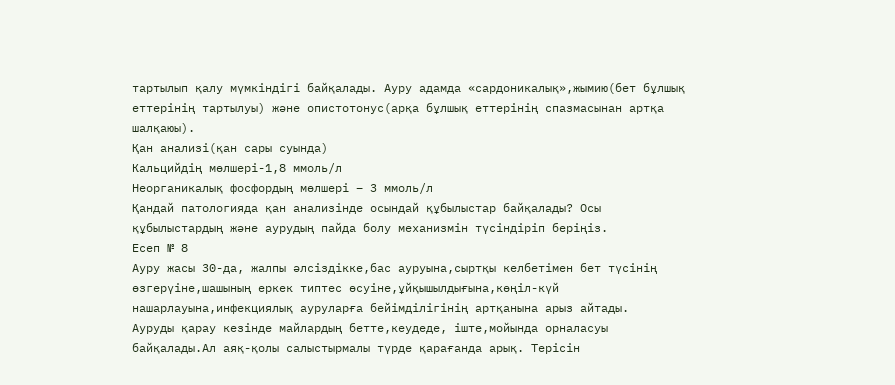тартылып қалу мүмкіндігі байқалады. Ауру адамда «сардоникалық»,жымию(бет бұлшық еттерінің тартылуы) және опистотонус(арқа бұлшық еттерінің спазмасынан артқа шалқаюы).
Қан анализі(қан сары суында)
Кальцийдің мөлшері-1,8 ммоль/л
Неорганикалық фосфордың мөлшері – 3 ммоль/л
Қандай патологияда қан анализінде осындай құбылыстар байқалады? Осы құбылыстардың және аурудың пайда болу механизмін түсіндіріп беріңіз.
Есеп № 8
Ауру жасы 30-да, жалпы әлсіздікке,бас ауруына,сыртқы келбетімен бет түсінің өзгерүіне,шашының еркек типтес өсуіне,ұйқышылдығына,көңіл-күй нашарлауына,инфекциялық ауруларға бейімділігінің артқанына арыз айтады.
Ауруды қарау кезінде майлардың бетте,кеудеде, іште,мойында орналасуы байқалады.Ал аяқ-қолы салыстырмалы түрде қарағанда арық. Терісін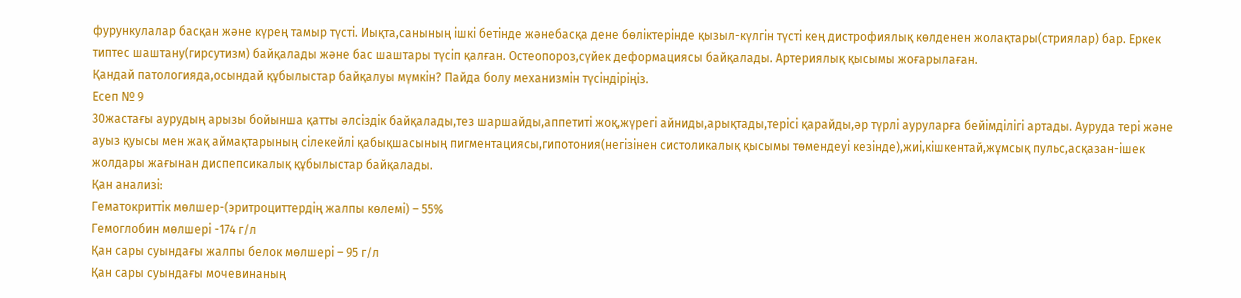фурункулалар басқан және күрең тамыр түсті. Иықта,санының ішкі бетінде жәнебасқа дене бөліктерінде қызыл-күлгін түсті кең дистрофиялық көлденен жолақтары(стриялар) бар. Еркек типтес шаштану(гирсутизм) байқалады және бас шаштары түсіп қалған. Остеопороз,сүйек деформациясы байқалады. Артериялық қысымы жоғарылаған.
Қандай патологияда,осындай құбылыстар байқалуы мүмкін? Пайда болу механизмін түсіндіріңіз.
Есеп № 9
30жастағы аурудың арызы бойынша қатты әлсіздік байқалады,тез шаршайды,аппетиті жоқ,жүрегі айниды,арықтады,терісі қарайды,әр түрлі ауруларға бейімділігі артады. Ауруда тері және ауыз қуысы мен жақ аймақтарының сілекейлі қабықшасының пигментациясы,гипотония(негізінен систоликалық қысымы төмендеуі кезінде),жиі,кішкентай,жұмсық пульс,асқазан-ішек жолдары жағынан диспепсикалық құбылыстар байқалады.
Қан анализі:
Гематокриттік мөлшер-(эритроциттердің жалпы көлемі) – 55%
Гемоглобин мөлшері -174 г/л
Қан сары суындағы жалпы белок мөлшері – 95 г/л
Қан сары суындағы мочевинаның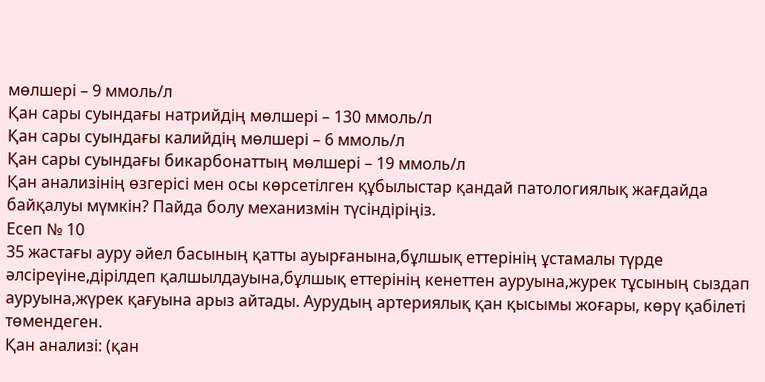мөлшері – 9 ммоль/л
Қан сары суындағы натрийдің мөлшері – 130 ммоль/л
Қан сары суындағы калийдің мөлшері – 6 ммоль/л
Қан сары суындағы бикарбонаттың мөлшері – 19 ммоль/л
Қан анализінің өзгерісі мен осы көрсетілген құбылыстар қандай патологиялық жағдайда байқалуы мүмкін? Пайда болу механизмін түсіндіріңіз.
Есеп № 10
35 жастағы ауру әйел басының қатты ауырғанына,бұлшық еттерінің ұстамалы түрде әлсіреүіне,дірілдеп қалшылдауына,бұлшық еттерінің кенеттен ауруына,журек тұсының сыздап ауруына,жүрек қағуына арыз айтады. Аурудың артериялық қан қысымы жоғары, көрү қабілеті төмендеген.
Қан анализі: (қан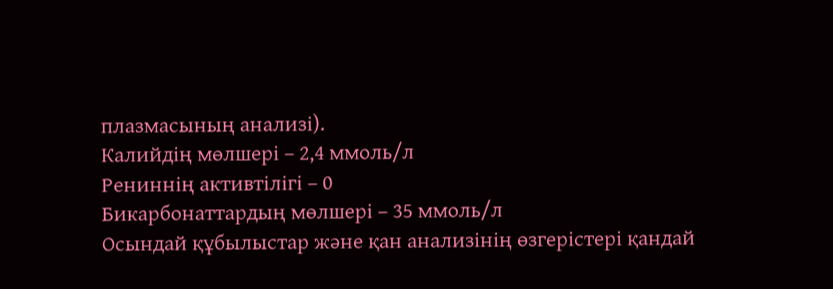плазмасының анализі).
Калийдің мөлшері – 2,4 ммоль/л
Рениннің активтілігі – 0
Бикарбонаттардың мөлшері – 35 ммоль/л
Осындай құбылыстар және қан анализінің өзгерістері қандай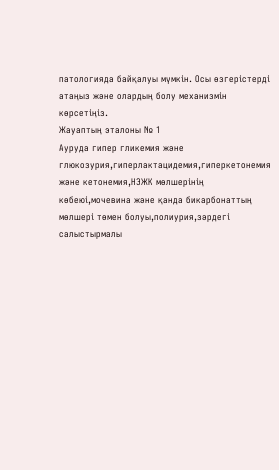патологияда байқалуы мүмкін. Осы өзгерістерді атаңыз және олардың болу механизмін көрсетіңіз.
Жауаптың эталоны № 1
Ауруда гипер гликемия және глюкозурия,гиперлактацидемия,гиперкетонемия және кетонемия,НЭЖК мөлшерінің көбеюі,мочевина және қанда бикарбонаттың мөлшері төмен болуы,полиурия,зәрдегі салыстырмалы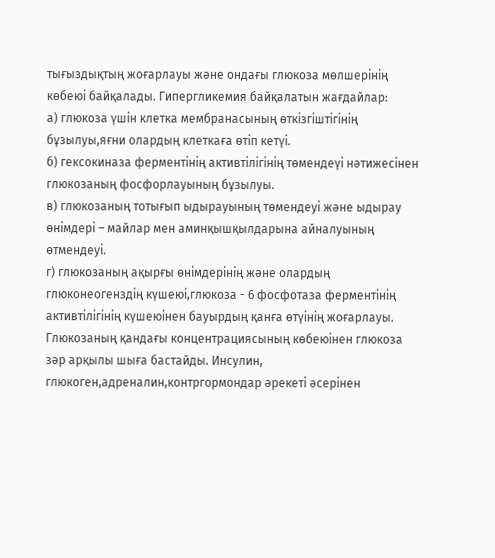тығыздықтың жоғарлауы және ондағы глюкоза мөлшерінің көбеюі байқалады. Гипергликемия байқалатын жағдайлар:
а) глюкоза үшін клетка мембранасының өткізгіштігінің бұзылуы,яғни олардың клеткаға өтіп кетүі.
б) гексокиназа ферментінің активтілігінің төмендеүі нәтижесінен глюкозаның фосфорлауының бұзылуы.
в) глюкозаның тотығып ыдырауының төмендеуі және ыдырау өнімдері – майлар мен аминқышқылдарына айналуының өтмендеуі.
г) глюкозаның ақырғы өнімдерінің және олардың глюконеогенздің күшеюі,глюкоза - 6 фосфотаза ферментінің активтілігінің күшеюінен бауырдың қанға өтүінің жоғарлауы.
Глюкозаның қандағы концентрациясының көбеюінен глюкоза зәр арқылы шыға бастайды. Инсулин, глюкоген,адреналин,контргормондар әрекеті әсерінен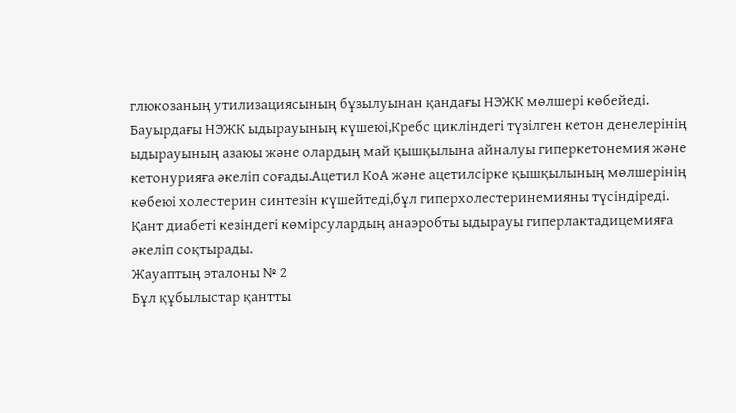глюкозаның утилизациясының бұзылуынан қандағы НЭЖК мөлшері көбейеді.
Бауырдағы НЭЖК ыдырауының күшеюі,Кребс цикліндегі түзілген кетон денелерінің ыдырауының азаюы және олардың май қышқылына айналуы гиперкетонемия және кетонурияға әкеліп соғады.Ацетил КоА және ацетилсірке қышқылының мөлшерінің көбеюі холестерин синтезін күшейтеді,бұл гиперхолестеринемияны түсіндіреді.
Қант диабеті кезіндегі көмірсулардың анаэробты ыдырауы гиперлактадицемияға әкеліп соқтырады.
Жауаптың эталоны № 2
Бұл құбылыстар қантты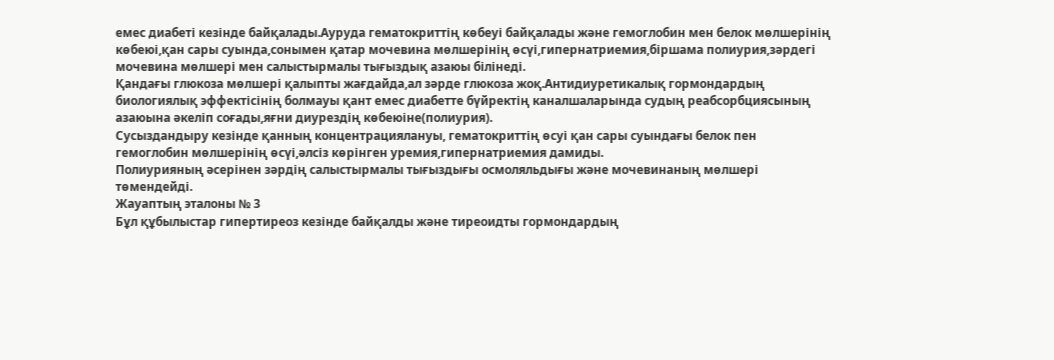емес диабеті кезінде байқалады.Ауруда гематокриттің көбеуі байқалады және гемоглобин мен белок мөлшерінің көбеюі,қан сары суында,сонымен қатар мочевина мөлшерінің өсүі,гипернатриемия,біршама полиурия,зәрдегі мочевина мөлшері мен салыстырмалы тығыздық азаюы білінеді.
Қандағы глюкоза мөлшері қалыпты жағдайда,ал зәрде глюкоза жоқ.Антидиуретикалық гормондардың биологиялық эффектісінің болмауы қант емес диабетте бүйректің каналшаларында судың реабсорбциясының азаюына әкеліп соғады,яғни диурездің көбеюіне(полиурия).
Сусыздандыру кезінде қанның концентрациялануы, гематокриттің өсуі қан сары суындағы белок пен гемоглобин мөлшерінің өсүі,әлсіз көрінген уремия,гипернатриемия дамиды.
Полиурияның әсерінен зәрдің салыстырмалы тығыздығы осмоляльдығы және мочевинаның мөлшері төмендейді.
Жауаптың эталоны № 3
Бұл құбылыстар гипертиреоз кезінде байқалды және тиреоидты гормондардың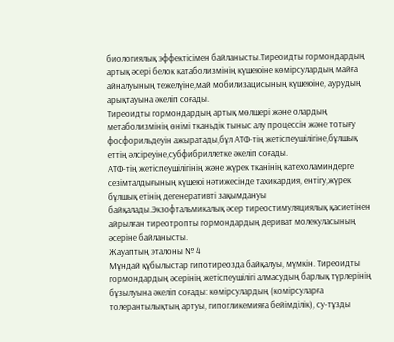биологиялық эффектісімен байланысты.Тиреоидты гормондардың артық әсері белок катаболизмінің күшеюіне көмірсулардың майға айналуының тежелүіне,май мобилизацисының күшеюіне, аурудың арықтауына әкеліп соғады.
Тиреоидты гормондардың артық мөлшері және олардың метаболизмінің өнімі тканьдік тыныс алу процессін және тотығу фосфорильдеуін ажыратады,бұл АТФ-тің жетіспеушілігіне,бұлшық еттің әлсіреуіне,субфибриллетке әкеліп соғады.
АТФ-тің жетіспеушілігінің және жүрек тканінің катехоламиндерге сезімталдығының күшеюі нәтижесінде тахикардия, ентігу,жүрек бұлшық етінің дегенеративті зақымдануы байқалады.Экзофтальмикалық әсер тиреостимуляциялық қасиетінен айрылған тиреотропты гормондардың дериват молекуласының әсеріне байланысты.
Жауаптың эталоны № 4
Мұндай құбылыстар гипотиреозда байқалуы, мүмкін. Тиреоидты гормондардың әсерінің жетіспеушілігі алмасудың барлық түрлерінің бұзылуына әкеліп соғады: көмірсулардың (комірсуларға толерантылықтың артуы, гипогликемияға бейімділік), су-тұзды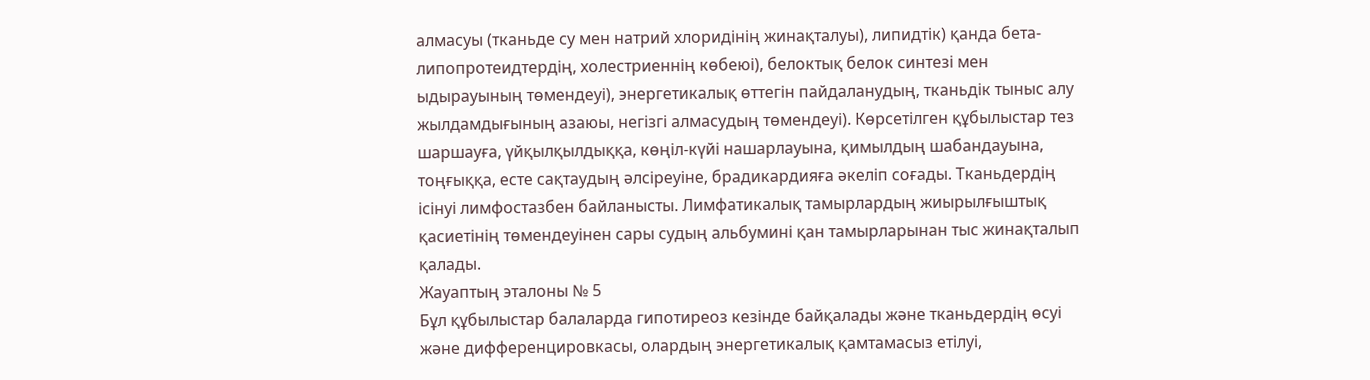алмасуы (тканьде су мен натрий хлоридінің жинақталуы), липидтік) қанда бета- липопротеидтердің, холестриеннің көбеюі), белоктық белок синтезі мен ыдырауының төмендеуі), энергетикалық өттегін пайдаланудың, тканьдік тыныс алу жылдамдығының азаюы, негізгі алмасудың төмендеуі). Көрсетілген құбылыстар тез шаршауға, үйқылқылдыққа, көңіл-күйі нашарлауына, қимылдың шабандауына, тоңғыққа, есте сақтаудың әлсіреуіне, брадикардияға әкеліп соғады. Тканьдердің ісінуі лимфостазбен байланысты. Лимфатикалық тамырлардың жиырылғыштық қасиетінің төмендеуінен сары судың альбумині қан тамырларынан тыс жинақталып қалады.
Жауаптың эталоны № 5
Бұл құбылыстар балаларда гипотиреоз кезінде байқалады және тканьдердің өсуі және дифференцировкасы, олардың энергетикалық қамтамасыз етілуі,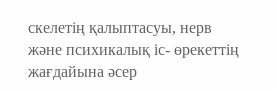скелетің қалыптасуы, нерв және психикалық іс- өрекеттің жағдайына әсер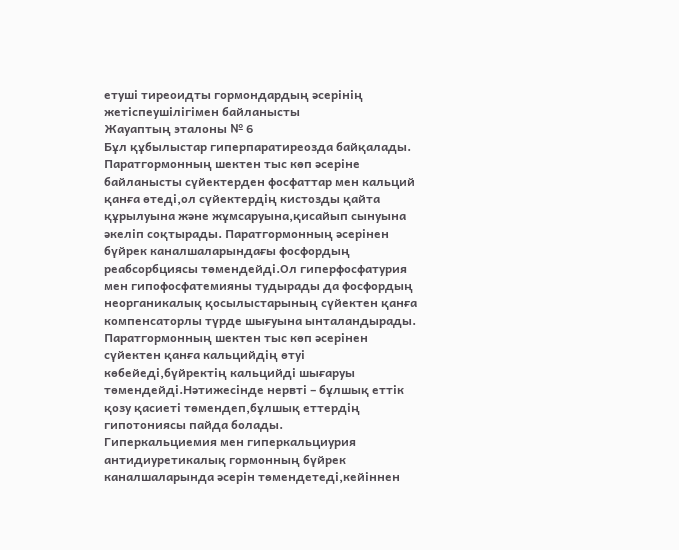етуші тиреоидты гормондардың әсерінің жетіспеушілігімен байланысты
Жауаптың эталоны № 6
Бұл құбылыстар гиперпаратиреозда байқалады. Паратгормонның шектен тыс көп әсеріне байланысты сүйектерден фосфаттар мен кальций қанға өтеді,ол сүйектердің кистозды қайта құрылуына және жұмсаруына,қисайып сынуына әкеліп соқтырады. Паратгормонның әсерінен бүйрек каналшаларындағы фосфордың реабсорбциясы төмендейді.Ол гиперфосфатурия мен гипофосфатемияны тудырады да фосфордың неорганикалық қосылыстарының сүйектен қанға компенсаторлы түрде шығуына ынталандырады. Паратгормонның шектен тыс көп әсерінен сүйектен қанға кальцийдің өтуі көбейеді,бүйректің кальцийді шығаруы төмендейді.Нәтижесінде нервті – бұлшық еттік қозу қасиеті төмендеп,бұлшық еттердің гипотониясы пайда болады.
Гиперкальциемия мен гиперкальциурия антидиуретикалық гормонның бүйрек каналшаларында әсерін төмендетеді,кейіннен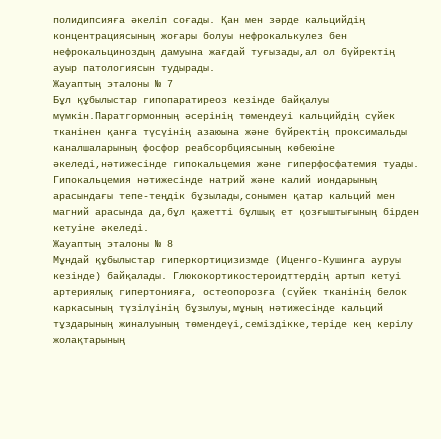полидипсияға әкеліп соғады. Қан мен зәрде кальцийдің концентрациясының жоғары болуы нефрокалькулез бен нефрокальциноздың дамуына жағдай туғызады,ал ол бүйректің ауыр патологиясын тудырады.
Жауаптың эталоны № 7
Бұл құбылыстар гипопаратиреоз кезінде байқалуы мүмкін.Паратгормонның әсерінің төмендеуі кальцийдің сүйек тканінен қанға түсүінің азаюына және бүйректің проксимальды каналшаларының фосфор реабсорбциясының көбеюіне әкеледі,нәтижесінде гипокальцемия және гиперфосфатемия туады.
Гипокальцемия нәтижесінде натрий және калий иондарының арасындағы тепе-теңдік бұзылады,сонымен қатар кальций мен магний арасында да,бұл қажетті бұлшық ет қозғыштығының бірден кетуіне әкеледі.
Жауаптың эталоны № 8
Мұндай құбылыстар гиперкортицизизмде (Иценго-Кушинга ауруы кезінде) байқалады. Глюкокортикостероидттердің артып кетуі артериялық гипертонияға, остеопорозға (сүйек тканінің белок каркасының түзілүінің бұзылуы,мұның нәтижесінде кальций тұздарының жиналуының төмендеүі,семіздікке,теріде кең керілу жолақтарының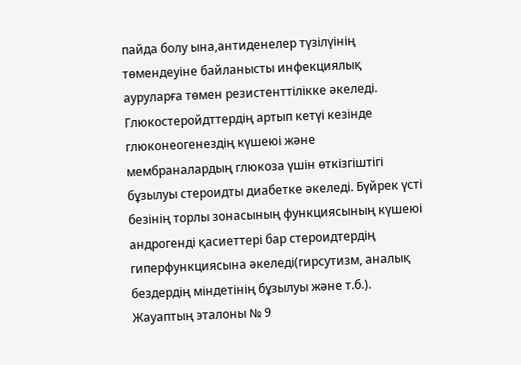пайда болу ына,антиденелер түзілүінің төмендеуіне байланысты инфекциялық ауруларға төмен резистенттілікке әкеледі. Глюкостеройдттердің артып кетүі кезінде глюконеогенездің күшеюі және мембраналардың глюкоза үшін өткізгіштігі бұзылуы стероидты диабетке әкеледі. Бүйрек үсті безінің торлы зонасының функциясының күшеюі андрогенді қасиеттері бар стероидтердің гиперфункциясына әкеледі(гирсутизм, аналық бездердің міндетінің бұзылуы және т.б.).
Жауаптың эталоны № 9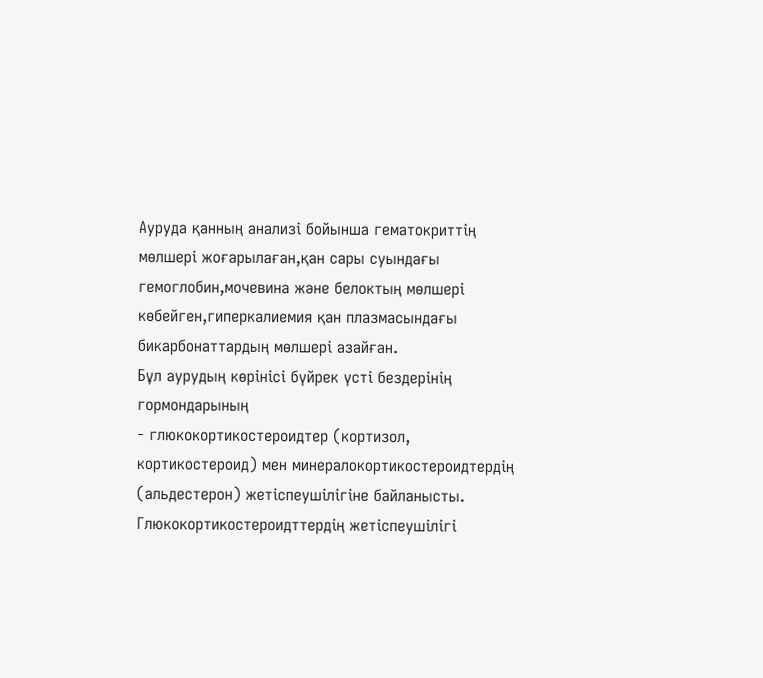Ауруда қанның анализі бойынша гематокриттің мөлшері жоғарылаған,қан сары суындағы гемоглобин,мочевина және белоктың мөлшері көбейген,гиперкалиемия қан плазмасындағы бикарбонаттардың мөлшері азайған.
Бұл аурудың көрінісі бүйрек үсті бездерінің гормондарының
- глюкокортикостероидтер (кортизол, кортикостероид) мен минералокортикостероидтердің (альдестерон) жетіспеушілігіне байланысты.
Глюкокортикостероидттердің жетіспеушілігі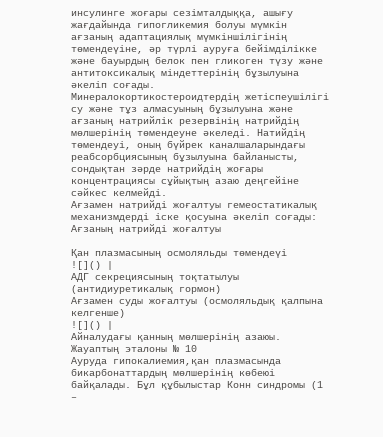инсулинге жоғары сезімталдыққа, ашығу жағдайында гипогликемия болуы мүмкін ағзаның адаптациялық мүмкіншілігінің төмендеүіне, әр түрлі ауруға бейімділікке және бауырдың белок пен гликоген түзу және антитоксикалық міндеттерінің бұзылуына әкеліп соғады.
Минералокортикостероидтердің жетіспеушілігі су және тұз алмасуының бұзылуына және ағзаның натрийлік резервінің натрийдің мөлшерінің төмендеуне әкеледі. Натийдің төмендеуі, оның бүйрек каналшаларындағы реабсорбциясының бұзылуына байланысты, сондықтан зәрде натрийдің жоғары концентрациясы сұйықтың азаю деңгейіне сәйкес келмейді.
Ағзамен натрийді жоғалтуы гемеостатикалық механизмдерді іске қосуына әкеліп соғады:
Ағзаның натрийді жоғалтуы

Қан плазмасының осмоляльды төмендеүі
![]() |
АДГ секрециясының тоқтатылуы (антидиуретикалық гормон)
Ағзамен суды жоғалтуы (осмоляльдық қалпына келгенше)
![]() |
Айналудағы қанның мөлшерінің азаюы.
Жауаптың эталоны № 10
Ауруда гипокалиемия,қан плазмасында бикарбонаттардың мөлшерінің көбеюі байқалады. Бұл құбылыстар Конн синдромы (1 –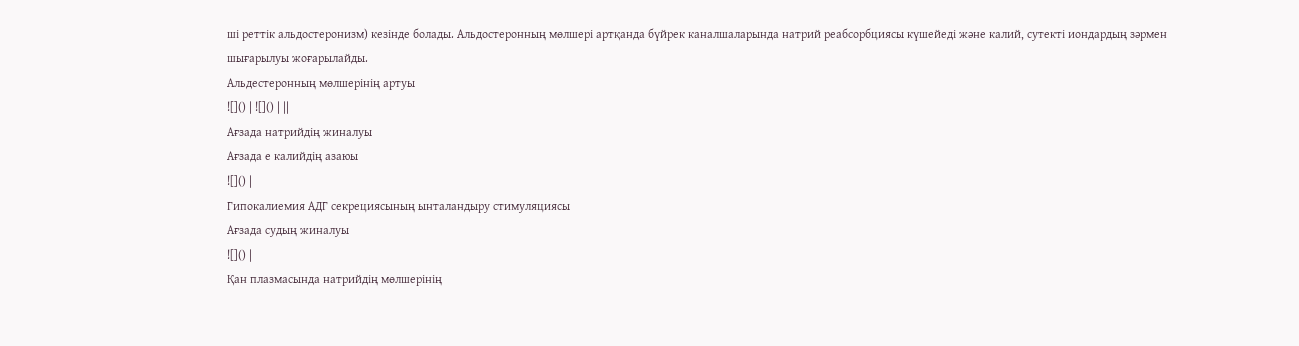ші реттік альдостеронизм) кезінде болады. Альдостеронның мөлшері артқанда бүйрек каналшаларында натрий реабсорбциясы күшейеді және калий, сутекті иондардың зәрмен шығарылуы жоғарылайды.
Альдестеронның мөлшерінің артуы
![]() | ![]() | ||
Ағзада натрийдің жиналуы
Ағзада е калийдің азаюы
![]() |
Гипокалиемия АДГ секрециясының ынталандыру стимуляциясы
Ағзада судың жиналуы
![]() |
Қан плазмасында натрийдің мөлшерінің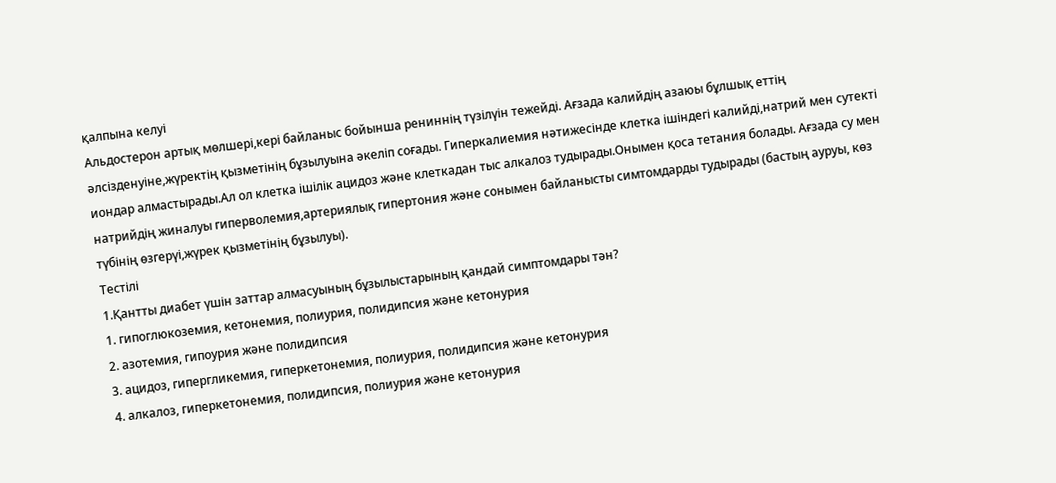қалпына келуі
Альдостерон артық мөлшері,кері байланыс бойынша рениннің түзілүін тежейді. Ағзада калийдің азаюы бұлшық еттің әлсізденуіне,жүректің қызметінің бұзылуына әкеліп соғады. Гиперкалиемия нәтижесінде клетка ішіндегі калийді,натрий мен сутекті иондар алмастырады.Ал ол клетка ішілік ацидоз және клеткадан тыс алкалоз тудырады.Онымен қоса тетания болады. Ағзада су мен натрийдің жиналуы гиперволемия,артериялық гипертония және сонымен байланысты симтомдарды тудырады (бастың ауруы, көз түбінің өзгерүі,жүрек қызметінің бұзылуы).
Тестілі
1.Қантты диабет үшін заттар алмасуының бұзылыстарының қандай симптомдары тән?
1. гипоглюкоземия, кетонемия, полиурия, полидипсия және кетонурия
2. азотемия, гипоурия және полидипсия
3. ацидоз, гипергликемия, гиперкетонемия, полиурия, полидипсия және кетонурия
4. алкалоз, гиперкетонемия, полидипсия, полиурия және кетонурия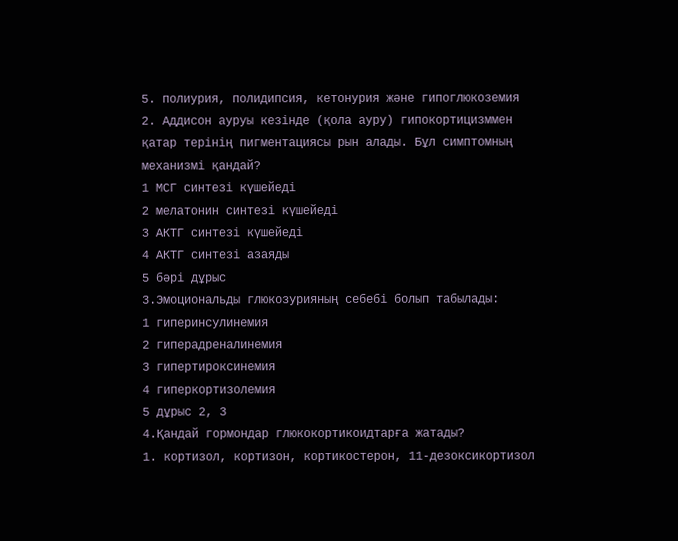5. полиурия, полидипсия, кетонурия және гипоглюкоземия
2. Аддисон ауруы кезінде (қола ауру) гипокортицизммен қатар терінің пигментациясы рын алады. Бұл симптомның механизмі қандай?
1 МСГ синтезі күшейеді
2 мелатонин синтезі күшейеді
3 АКТГ синтезі күшейеді
4 АКТГ синтезі азаяды
5 бәрі дұрыс
3.Эмоциональды глюкозурияның себебі болып табылады:
1 гиперинсулинемия
2 гиперадреналинемия
3 гипертироксинемия
4 гиперкортизолемия
5 дұрыс 2, 3
4.Қандай гормондар глюкокортикоидтарға жатады?
1. кортизол, кортизон, кортикостерон, 11-дезоксикортизол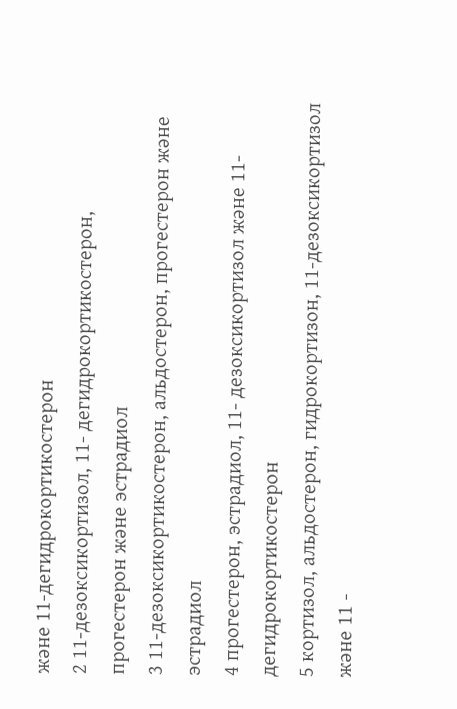және 11-дегидрокортикостерон
2 11-дезоксикортизол, 11- дегидрокортикостерон, прогестерон және эстрадиол
3 11-дезоксикортикостерон, альдостерон, прогестерон және эстрадиол
4 прогестерон, эстрадиол, 11- дезоксикортизол және 11-дегидрокортикостерон
5 кортизол, альдостерон, гидрокортизон, 11-дезоксикортизол және 11 -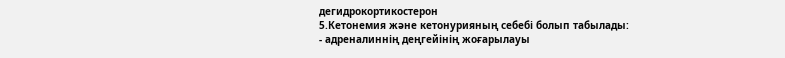дегидрокортикостерон
5.Кетонемия және кетонурияның себебі болып табылады:
- адреналиннің деңгейінің жоғарылауы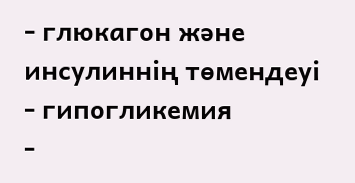- глюкагон және инсулиннің төмендеуі
- гипогликемия
-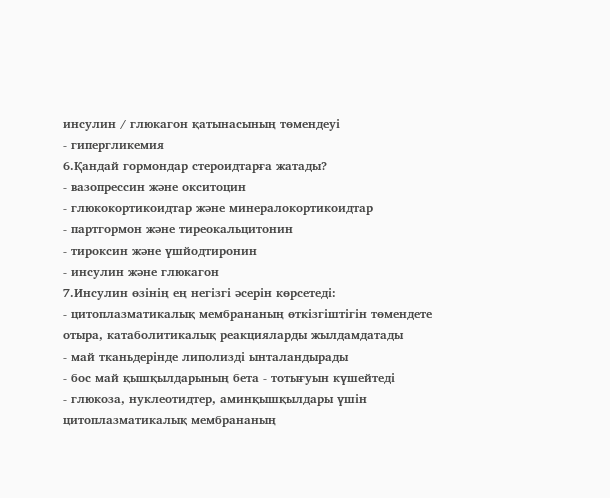инсулин / глюкагон қатынасының төмендеуі
- гипергликемия
6.Қандай гормондар стероидтарға жатады?
- вазопрессин және окситоцин
- глюкокортикоидтар және минералокортикоидтар
- партгормон және тиреокальцитонин
- тироксин және үшйодтиронин
- инсулин және глюкагон
7.Инсулин өзінің ең негізгі әсерін көрсетеді:
- цитоплазматикалық мембрананың өткізгіштігін төмендете отыра, катаболитикалық реакцияларды жылдамдатады
- май тканьдерінде липолизді ынталандырады
- бос май қышқылдарының бета - тотығуын күшейтеді
- глюкоза, нуклеотидтер, аминқышқылдары үшін цитоплазматикалық мембрананың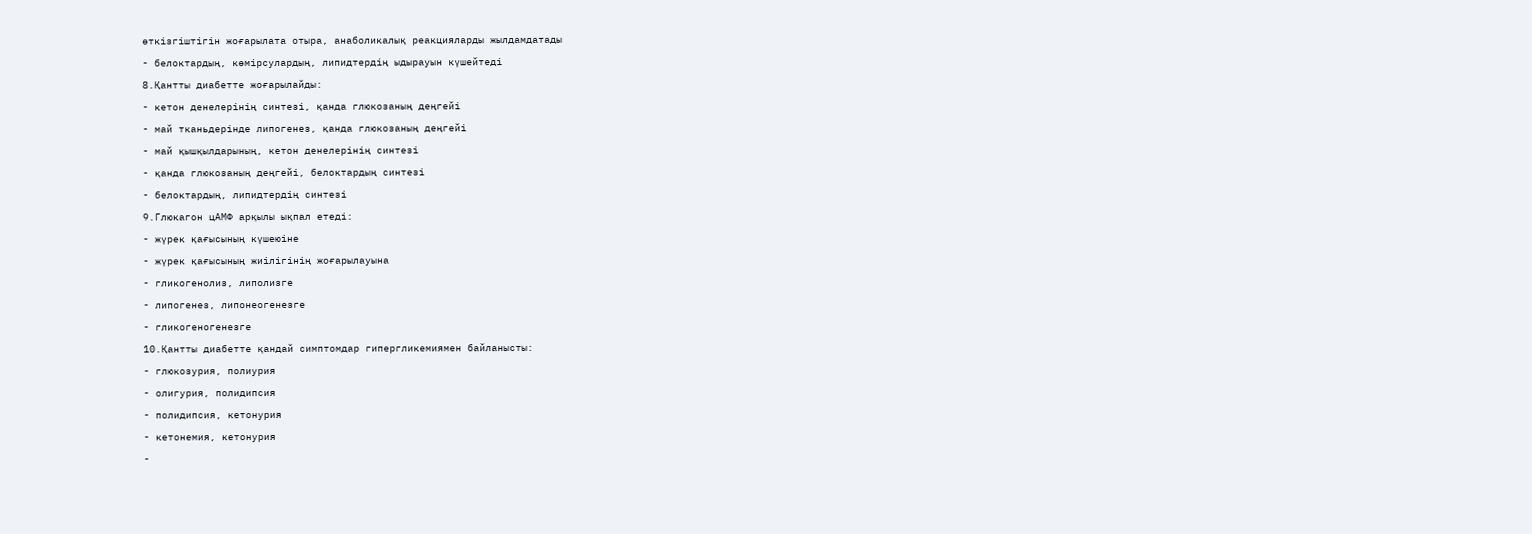өткізгіштігін жоғарылата отыра, анаболикалық реакцияларды жылдамдатады
- белоктардың, көмірсулардың, липидтердің ыдырауын күшейтеді
8.Қантты диабетте жоғарылайды:
- кетон денелерінің синтезі, қанда глюкозаның деңгейі
- май тканьдерінде липогенез, қанда глюкозаның деңгейі
- май қышқылдарының, кетон денелерінің синтезі
- қанда глюкозаның деңгейі, белоктардың синтезі
- белоктардың, липидтердің синтезі
9.Глюкагон цАМФ арқылы ықпал етеді:
- жүрек қағысының күшеюіне
- жүрек қағысының жиілігінің жоғарылауына
- гликогенолиз, липолизге
- липогенез, липонеогенезге
- гликогеногенезге
10.Қантты диабетте қандай симптомдар гипергликемиямен байланысты:
- глюкозурия, полиурия
- олигурия, полидипсия
- полидипсия, кетонурия
- кетонемия, кетонурия
-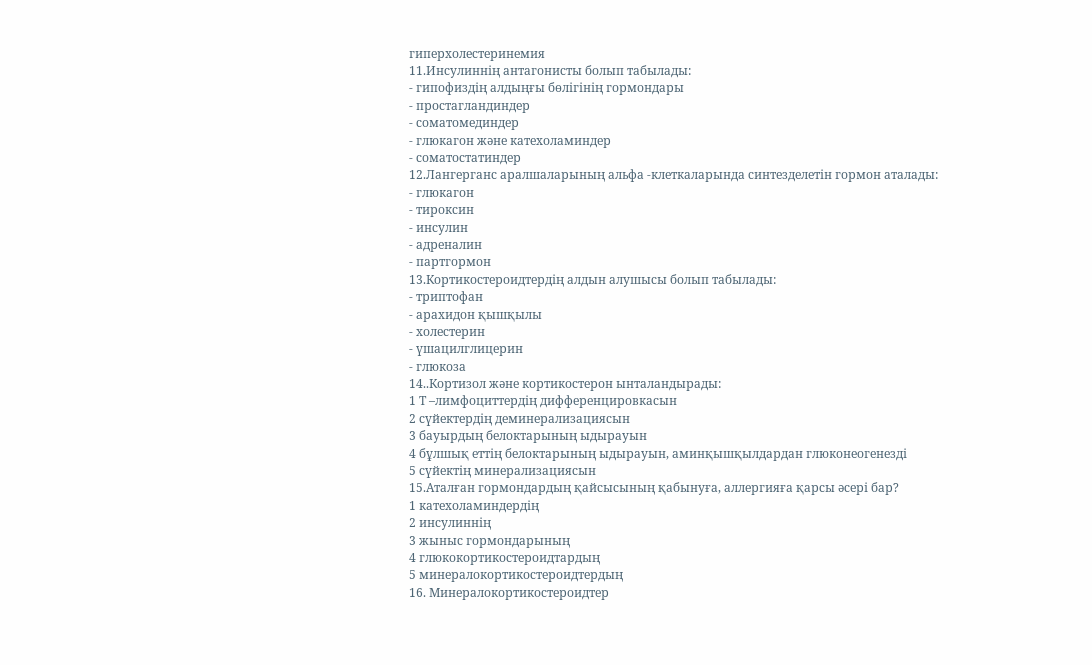гиперхолестеринемия
11.Инсулиннің антагонисты болып табылады:
- гипофиздің алдыңғы бөлігінің гормондары
- простагландиндер
- соматомединдер
- глюкагон және катехоламиндер
- соматостатиндер
12.Лангерганс аралшаларының альфа -клеткаларында синтезделетін гормон аталады:
- глюкагон
- тироксин
- инсулин
- адреналин
- партгормон
13.Кортикостероидтердің алдын алушысы болып табылады:
- триптофан
- арахидон қышқылы
- холестерин
- үшацилглицерин
- глюкоза
14..Кортизол және кортикостерон ынталандырады:
1 Т –лимфоциттердің дифференцировкасын
2 сүйектердің деминерализациясын
3 бауырдың белоктарының ыдырауын
4 бұлшық еттің белоктарының ыдырауын, аминқышқылдардан глюконеогенезді
5 сүйектің минерализациясын
15.Аталған гормондардың қайсысының қабынуға, аллергияға қарсы әсері бар?
1 катехоламиндердің
2 инсулиннің
3 жыныс гормондарының
4 глюкокортикостероидтардың
5 минералокортикостероидтердың
16. Минералокортикостероидтер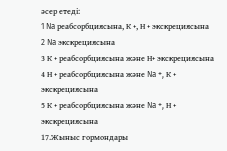әсер етеді:
1 Na реабсорбциясына, К +, Н + экскрециясына
2 Na экскрециясына
3 К + реабсорбциясына және Н+ экскрециясына
4 Н + реабсорбциясына және Na +, К + экскрециясына
5 К + реабсорбциясына және Na +, Н + экскрециясына
17.Жыныс гормондары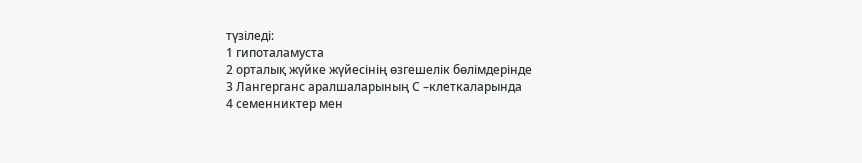түзіледі:
1 гипоталамуста
2 орталық жүйке жүйесінің өзгешелік бөлімдерінде
3 Лангерганс аралшаларының С –клеткаларында
4 семенниктер мен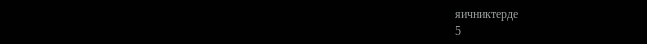яичниктерде
5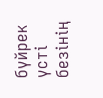бүйрек үсті безінің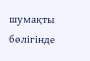шумақты бөлігінде